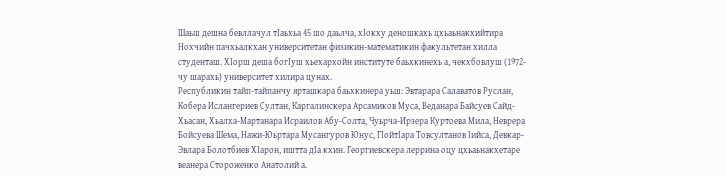Шаьш дешна бевллачул тIаьхьа 45 шо даьлча, хIокху деношкахь цхьаьнакхийтира Нохчийн пачхьалкхан университетан физикин-математикин факультетан хилла студенташ. ХIорш деша богIуш хьехархойн институте баьхкинехь а, чекхбовлуш (1972-чу шарахь) университет хилира цунах.
Республикин тайп-тайпанчу ярташкара баьхкинера уьш: Эвтарара Салаватов Руслан, Кобера Ислангериев Султан, Каргалинскера Арсамиков Муса, Веданара Байсуев Сайд-Хьасан, Хьалха-Мартанара Исраилов Абу-Солта, Чуьрча-Ирзера Куртоева Мила, Неврера Бойсуева Шема, Нажи-Юьртара Мусангуров Юнус, ГIойтIара Товсултанов Iийса, Девкар-Эвлара Болотбиев ХIарон, иштта дIа кхин. Георгиевскера леррина оцу цхьаьнакхетаре веанера Стороженко Анатолий а.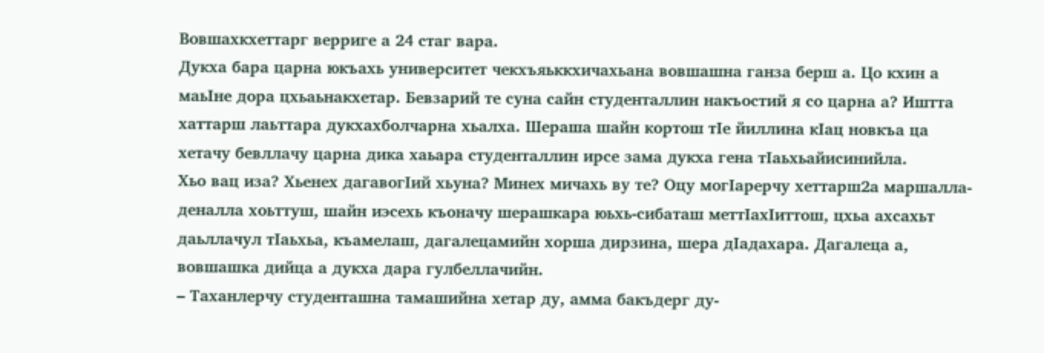Вовшахкхеттарг верриге а 24 стаг вара.
Дукха бара царна юкъахь университет чекхъяьккхичахьана вовшашна ганза берш а. Цо кхин а маьIне дора цхьаьнакхетар. Бевзарий те суна сайн студенталлин накъостий я со царна а? Иштта хаттарш лаьттара дукхахболчарна хьалха. Шераша шайн кортош тIе йиллина кIац новкъа ца хетачу бевллачу царна дика хаьара студенталлин ирсе зама дукха гена тIаьхьайисинийла.
Хьо вац иза? Хьенех дагавогIий хьуна? Минех мичахь ву те? Оцу могIарерчу хеттарш2а маршалла-деналла хоьттуш, шайн иэсехь къоначу шерашкара юьхь-сибаташ меттIахIиттош, цхьа ахсахьт даьллачул тIаьхьа, къамелаш, дагалецамийн хорша дирзина, шера дIадахара. Дагалеца а, вовшашка дийца а дукха дара гулбеллачийн.
– Таханлерчу студенташна тамашийна хетар ду, амма бакъдерг ду-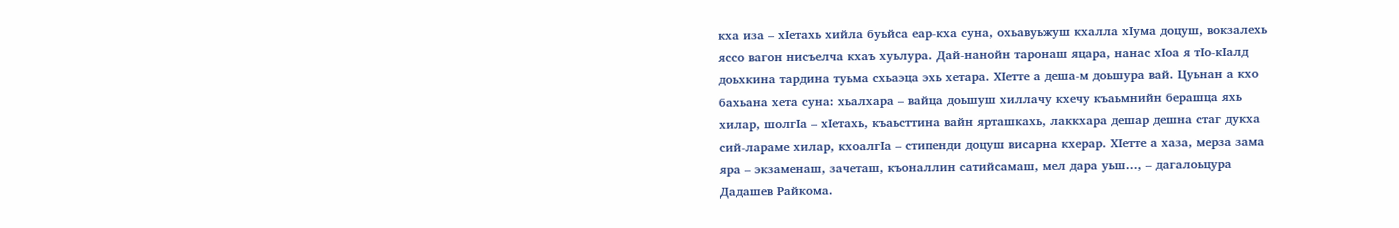кха иза – хIетахь хийла буьйса еар-кха суна, охьавуьжуш кхалла хIума доцуш, вокзалехь яссо вагон нисъелча кхаъ хуьлура. Дай-нанойн таронаш яцара, нанас хIоа я тIо-кIалд доьхкина тардина туьма схьаэца эхь хетара. ХIетте а деша-м доьшура вай. Цуьнан а кхо бахьана хета суна: хьалхара – вайца доьшуш хиллачу кхечу къаьмнийн берашца яхь хилар, шолгIа – хIетахь, къаьсттина вайн ярташкахь, лаккхара дешар дешна стаг дукха сий-лараме хилар, кхоалгIа – стипенди доцуш висарна кхерар. ХIетте а хаза, мерза зама яра – экзаменаш, зачеташ, къоналлин сатийсамаш, мел дара уьш…, – дагалоьцура Дадашев Райкома.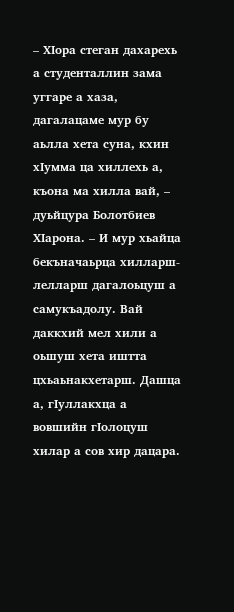– ХIора стеган дахарехь а студенталлин зама уггаре а хаза, дагалацаме мур бу аьлла хета суна, кхин хIумма ца хиллехь а, къона ма хилла вай, – дуьйцура Болотбиев ХIарона. – И мур хьайца бекъначаьрца хилларш-лелларш дагалоьцуш а самукъадолу. Вай даккхий мел хили а оьшуш хета иштта цхьаьнакхетарш. Дашца а, гIуллакхца а вовшийн гIолоцуш хилар а сов хир дацара.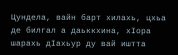Цундела, вайн барт хилахь, цхьа де билгал а даьккхина, хIора шарахь дIахьур ду вай иштта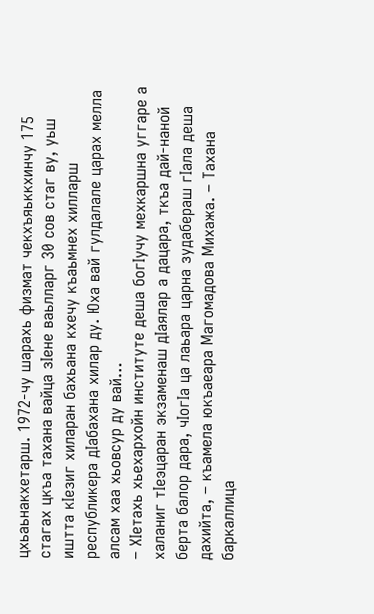цхьаьнакхетарш. 1972-чу шарахь физмат чекхъяьккхинчу 175 стагах цкъа тахана вайца зIене ваьлларг 30 сов стаг ву, уьш иштта кIезиг хиларан бахьана кхечу къаьмнех хилларш республикера дIабахана хилар ду. Юха вай гулдалале царах мелла алсам хаа хьовсур ду вай…
– ХIетахь хьехархойн институте деша богIучу мехкаршна уггаре а халаниг тIеэцаран экзаменаш дIаялар а дацара, ткъа дай-наной берта балор дара, чIогIа ца лаьара царна зудабераш гIала деша дахийта, – къамела юкъаеара Магомадова Михажа. – Тахана баркаллица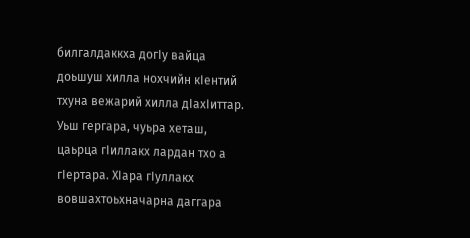билгалдаккха догIу вайца доьшуш хилла нохчийн кIентий тхуна вежарий хилла дIахIиттар. Уьш гергара, чуьра хеташ, цаьрца гIиллакх лардан тхо а гIертара. ХIара гIуллакх вовшахтоьхначарна даггара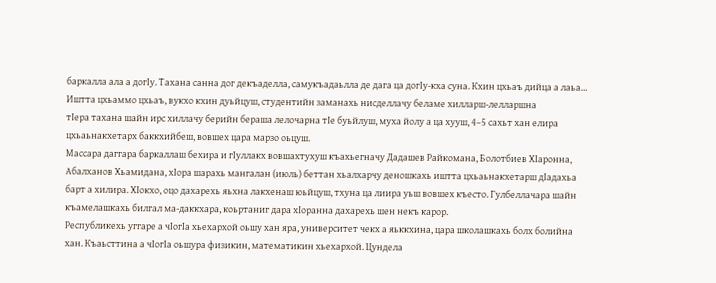баркалла ала а догIу. Тахана санна дог декъаделла, самукъадаьлла де дага ца догIу-кха суна. Кхин цхьаъ дийца а лаьа…
Иштта цхьаммо цхьаъ, вукхо кхин дуьйцуш, студентийн заманахь нисделлачу беламе хилларш-лелларшна
тIера тахана шайн ирс хиллачу берийн бераша лелочарна тIе буьйлуш, муха йолу а ца хууш, 4–5 сахьт хан елира цхьаьнакхетарх баккхийбеш, вовшех цара марзо оьцуш.
Массара даггара баркаллаш бехира и гIуллакх вовшахтухуш къахьегначу Дадашев Райкомана, Болотбиев ХIаронна, Абалханов Хьамидана, хIора шарахь мангалан (июль) беттан хьалхарчу деношкахь иштта цхьаьнакхетарш дIадахьа барт а хилира. ХIокхо, оцо дахарехь яьхна лакхенаш юьйцуш, тхуна ца лиира уьш вовшех къесто. Гулбеллачара шайн къамелашкахь билгал ма-даккхара, коьртаниг дара хIоранна дахарехь шен некъ карор.
Республикехь уггаре а чIогIа хьехархой оьшу хан яра, университет чекх а яьккхина, цара школашкахь болх болийна хан. Къаьсттина а чIогIа оьшура физикин, математикин хьехархой. Цундела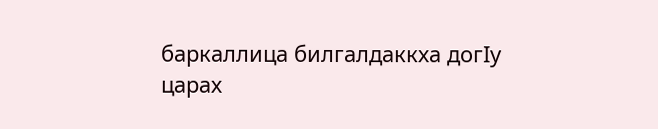баркаллица билгалдаккха догIу царах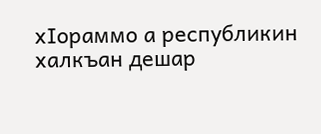хIораммо а республикин халкъан дешар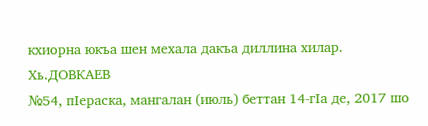кхиорна юкъа шен мехала дакъа диллина хилар.
Хь.ДОВКАЕВ
№54, пIераска, мангалан (июль) беттан 14-гIа де, 2017 шо